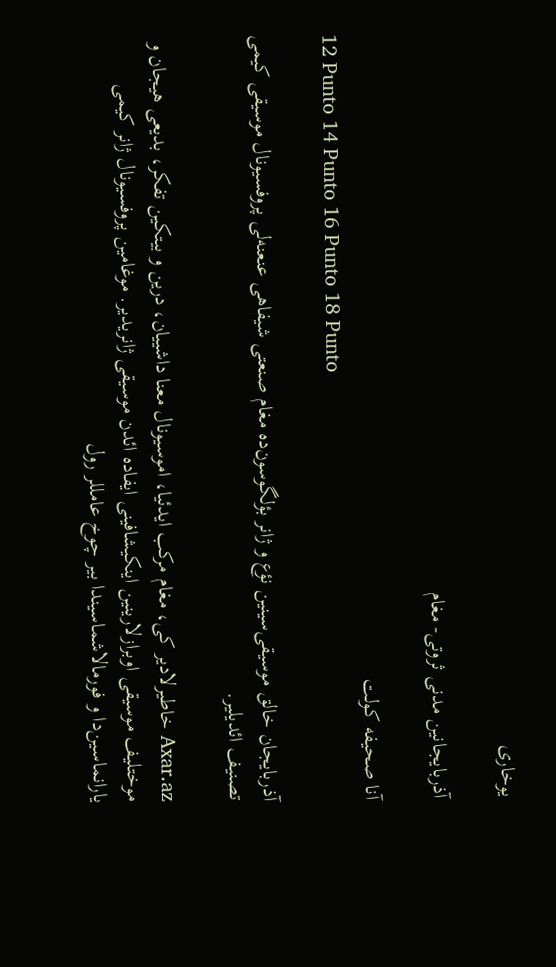یوخاری

آذربایجانین مدنی ثروتی- مغام

آنا صحیفه کولت
12 Punto 14 Punto 16 Punto 18 Punto

آذربایجان خالق موسیقی‌سینین نؤع و ژانر بؤلگوسون‌ده مغام صنعتی شیفاهی عنعنه‌لی پروفسیونال موسیقی کیمی تصنیف ائدیلیر.

Axar.az خاطیرلادیر کی، مغام مرکب ایدئیا، اموسیونال معنا داشییان، درین و بیتکین تفکر، بدیعی هیجان و موختلیف موسیقی اوبرازلارینین اینکیشافینی ایفاده ائد‌ن موسیقی ژانریدیر. موغامین پروفسیونال ژانر کیمی یارانماسین‌دا و فورمالاشماسیندا بیر چوخ عامللر رول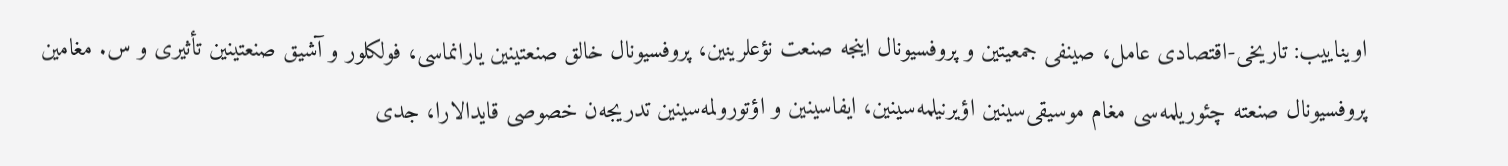اویناییب: تاریخی-اقتصادی عامل، صینفی جمعیتین و پروفسیونال اینجه صنعت نؤعلرینین، پروفسیونال خالق صنعتینین یارانماسی، فولکلور و آشیق صنعتینین تأثیری و س. مغامین پروفسیونال صنعته چئوریلمه‌سی مغام موسیقی‌سینین اؤیرنیلمه‌سینین، ایفاسینین و اؤتورولمه‌سینین تدریجه‌ن خصوصی قایدالارا، جدی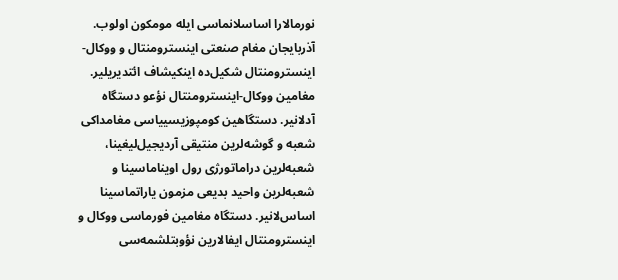نورمالارا اساسلانماسی ایله مومکون اولوب.
آذربایجان مغام صنعتی اینسترومنتال و ووکال-اینسترومنتال شکیل‌ده اینکیشاف ائتدیریلیر. مغامین ووکال-اینسترومنتال نؤعو دستگاه آدلانیر. دستگاهین کومپوزیسییاسی مغامداکی شعبه و گوشه‌لرین منتیقی آردیجیل‌لیغینا، شعبه‌لرین دراماتورژی رول اویناماسینا و شعبه‌لرین واحید بدیعی مزمون یاراتماسینا اساس‌لانیر. دستگاه مغامین فورماسی ووکال و اینسترومنتال ایفالارین نؤوبتلشمه‌سی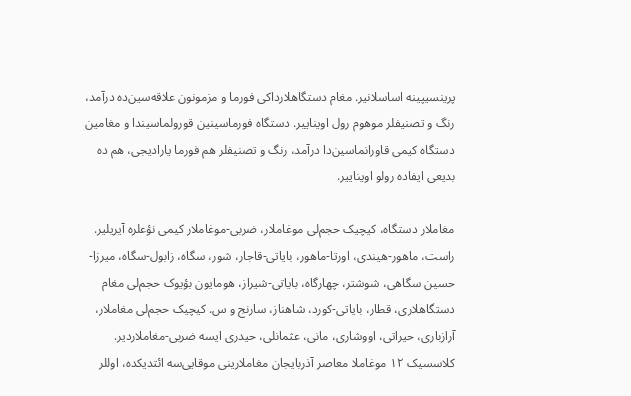پرینسیپینه اساسلانیر. مغام دستگاهلارداکی فورما و مزمونون علاقه‌سین‌ده درآمد، رنگ و تصنیفلر موهوم رول اویناییر. دستگاه فورماسینین قورولماسیندا و مغامین دستگاه کیمی قاورانماسین‌دا درآمد، رنگ و تصنیفلر هم فورما یارادیجی، هم ده بدیعی ایفاده رولو اویناییر.

مغاملار دستگاه، کیچیک حجم‌لی موغاملار، ضربی-موغاملار کیمی نؤعلره آیریلیر. راست، ماهور-هیندی، اورتا-ماهور، بایاتی-قاجار، شور، سگاه، زابول-سگاه، میرزا-حسین سگاهی، شوشتر، چهارگاه، بایاتی-شیراز، هومایون بؤیوک حجم‌لی مغام دستگاهلاری، قطار، بایاتی-کورد، شاهناز، سارنج و س. کیچیک حجم‌لی مغاملار، آرازباری، حیراتی، اووشاری، مانی، عثمانلی، حیدری ایسه ضربی-مغاملاردیر. کلاسسیک ۱۲ موغاملا معاصر آذربایجان مغاملارینی موقایی‌سه ائتدیکده، اوللر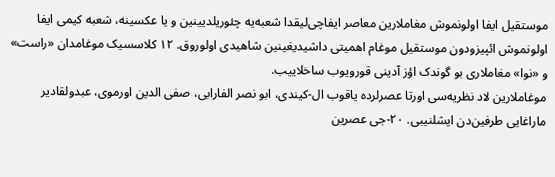موستقیل ایفا اولونموش مغاملارین معاصر ایفاچی‌لیقدا شعبه‌یه چئوریلدیینین و یا عکسینه، شعبه کیمی ایفا اولونموش ائپیزودون موستقیل موغام اهمیتی داشیدیغینین شاهیدی اولوروق. ۱۲ کلاسسیک موغامدان «راست» و «نوا» مغاملاری بو گوندک اؤز آدینی قورویوب ساخلاییب.
موغاملارین لاد نظریه‌سی اورتا عصرلرده یاقوب ال-کیندی، ابو نصر الفارابی، صفی الدین اورموی، عبدولقادیر ماراغایی طرفین‌دن ایشلنیبی. ۲۰-جی عصرین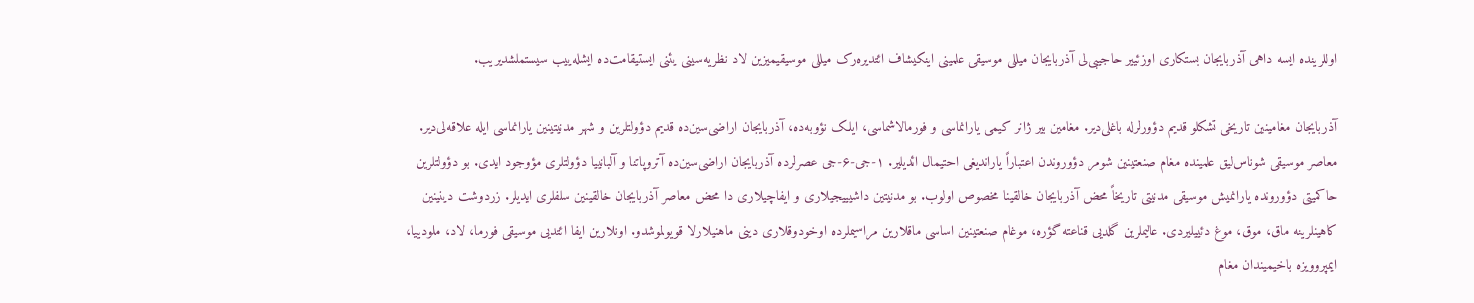اوللرینده ایسه داهی آذربایجان بستکاری اوزئییر حاجیبی‌لی آذربایجان میللی موسیقی علمینی اینکیشاف ائتدیره‌رک میللی موسیقیمیزین لاد نظریه‌سینی یئنی ایستیقامت‌ده ایشله‌ییب سیستملشدیریب.

آذربایجان مغامینین تاریخی تشکلو قدیم دؤورلرله باغلی‌دیر. مغامین بیر ژانر کیمی یارانماسی و فورمالاشماسی، ایلک نؤوبه‌ده، آذربایجان اراضی‌سین‌ده قدیم دؤولتلرین و شهر مدنیتینین یارانماسی ایله علاقه‌لی‌دیر. معاصر موسیقی شوناس‌لیق علمینده مغام صنعتینین شومر دؤوروندن اعتباراً یاراندیغی احتیمال ائدیلیر. ۱-جی-۶-جی عصرلرده آذربایجان اراضی‌سین‌ده آتروپاتنا و آلبانییا دؤولتلری مؤوجود ایدی. بو دؤولتلرین حاکمیتی دؤورونده یارانمیش موسیقی مدنیتی تاریخاً محض آذربایجان خالقینا مخصوص اولوب. بو مدنیتین داشیییجیلاری و ایفاچیلاری دا محض معاصر آذربایجان خالقینین سلفلری ایدیلر. زردوشت دینینین کاهینلرینه ماق، موق، موغ دئییلیردی. عالیملرین گلدیی قناعته گؤره، موغام صنعتینین اساسی ماقلارین مراسیملرده اوخودوقلاری دینی ماهنیلارلا قویولموشدو. اونلارین ایفا ائتدیی موسیقی فورما، لاد، ملودییا، ایمپروویزه باخیمیندان مغام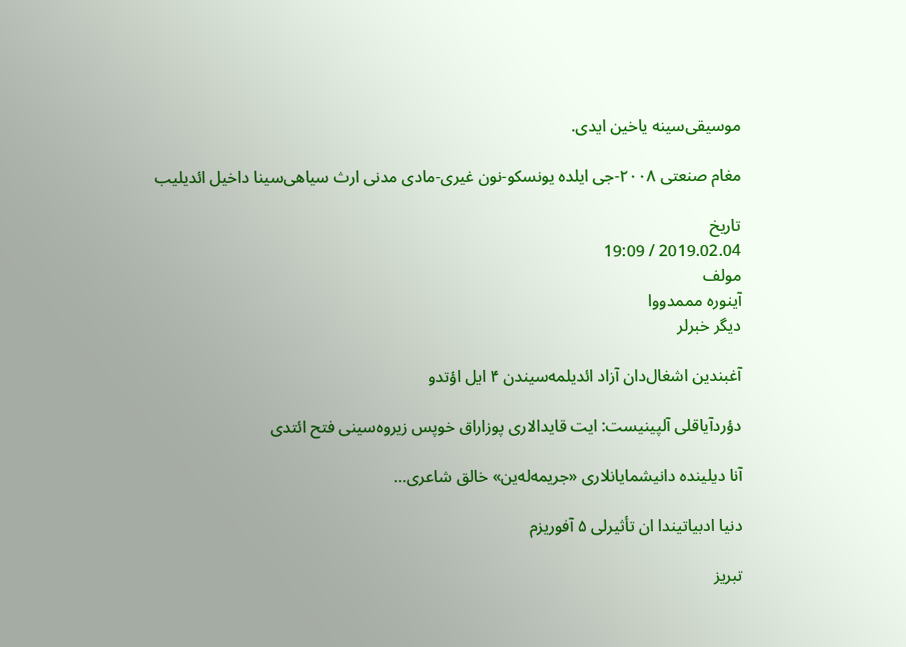موسیقی‌سینه یاخین ایدی.

مغام صنعتی ۲۰۰۸-جی ایلده یونسکو-نون غیری-مادی مدنی ارث سیاهی‌سینا داخیل ائدیلیب

تاریخ
2019.02.04 / 19:09
مولف
آینوره مممدووا
دیگر خبرلر

آغبندین اشغال‌دان آزاد ائدیلمه‌سیندن ۴ ایل اؤتدو

دؤردآیاقلی آلپینیست: ایت قایدالاری پوزاراق خوپس زیروه‌سینی فتح ائتدی

آنا دیلینده دانیشمایانلاری «جریمه‌له‌ین» خالق شاعری…

دنیا ادبیاتیندا ان تأثیرلی ۵ آفوریزم

تبریز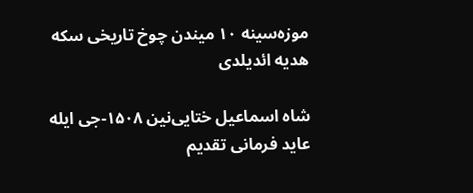موزه‌سینه ۱۰ میندن چوخ تاریخی سکه هدیه ائدیلدی

شاه اسماعیل ختایی‌نین ۱۵۰۸-جی ایله عاید فرمانی تقدیم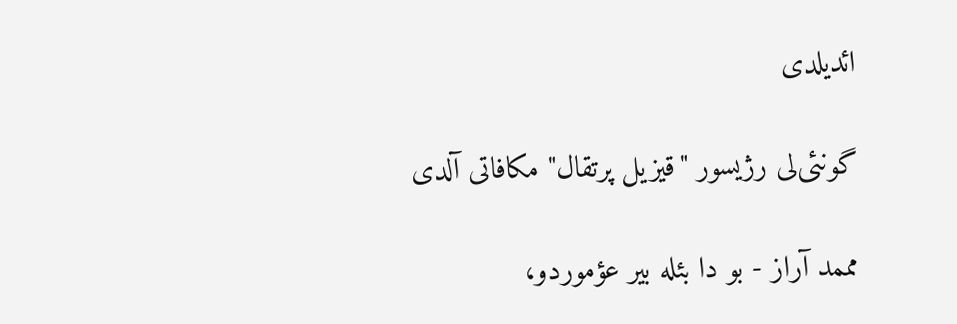ائدیلدی

گونئی‌لی رژیسور "قیزیل پرتقال" مکافاتی آلدی

مممد آراز - بو دا بئله بیر عؤموردو،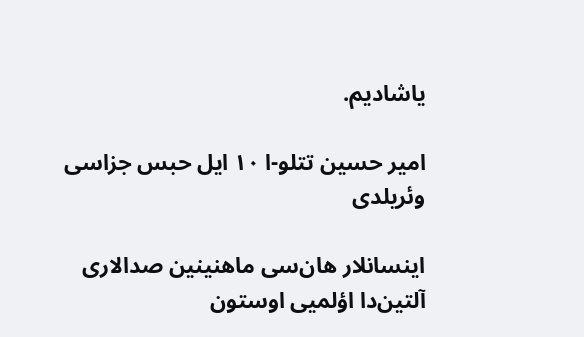یاشادیم.

امیر حسین تتلو-ا ۱۰ ایل حبس جزاسی وئریلدی

اینسانلار هان‌سی ماهنینین صدالاری آلتین‌دا اؤلمیی اوستون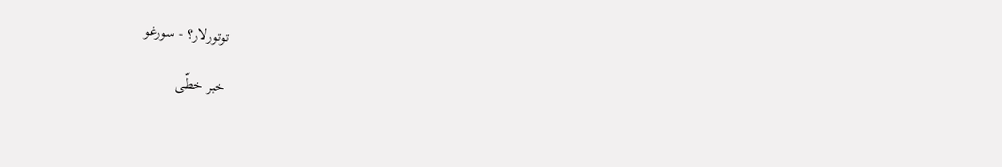توتورلار؟ - سورغو

خبر خطّی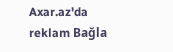Axar.az'da reklam Bağla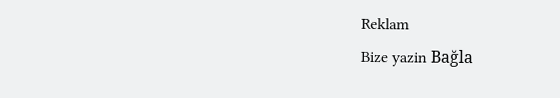Reklam
Bize yazin Bağla